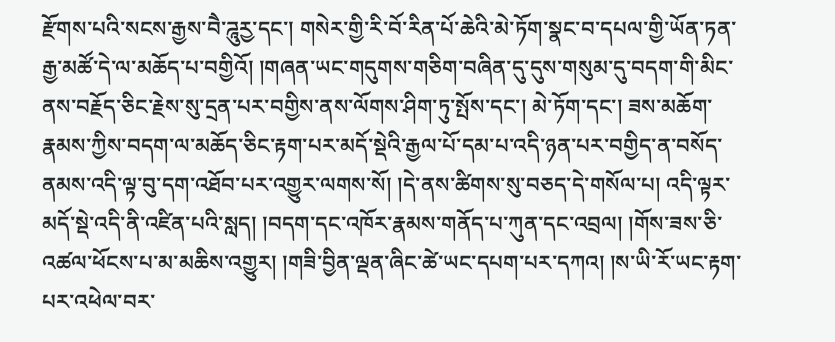རྫོགས་པའི་སངས་རྒྱས་བཻ་ཌཱུརྱ་དང་། གསེར་གྱི་རི་བོ་རིན་པོ་ཆེའི་མེ་ཏོག་སྣང་བ་དཔལ་གྱི་ཡོན་ཏན་རྒྱ་མཚོ་དེ་ལ་མཆོད་པ་བགྱིའོ། །གཞན་ཡང་གདུགས་གཅིག་བཞིན་དུ་དུས་གསུམ་དུ་བདག་གི་མིང་ནས་བརྗོད་ཅིང་རྗེས་སུ་དྲན་པར་བགྱིས་ནས་ལོགས་ཤིག་ཏུ་སྤོས་དང་། མེ་ཏོག་དང་། ཟས་མཆོག་རྣམས་ཀྱིས་བདག་ལ་མཆོད་ཅིང་རྟག་པར་མདོ་སྡེའི་རྒྱལ་པོ་དམ་པ་འདི་ཉན་པར་བགྱིད་ན་བསོད་ནམས་འདི་ལྟ་བུ་དག་འཐོབ་པར་འགྱུར་ལགས་སོ། །དེ་ནས་ཚིགས་སུ་བཅད་དེ་གསོལ་པ། འདི་ལྟར་མདོ་སྡེ་འདི་ནི་འཛིན་པའི་སླད། །བདག་དང་འཁོར་རྣམས་གནོད་པ་ཀུན་དང་འབྲལ། །གོས་ཟས་ཅི་འཚལ་ཕོངས་པ་མ་མཆིས་འགྱུར། །གཟི་བྱིན་ལྡན་ཞིང་ཚེ་ཡང་དཔག་པར་དཀའ། །ས་ཡི་རོ་ཡང་རྟག་པར་འཕེལ་བར་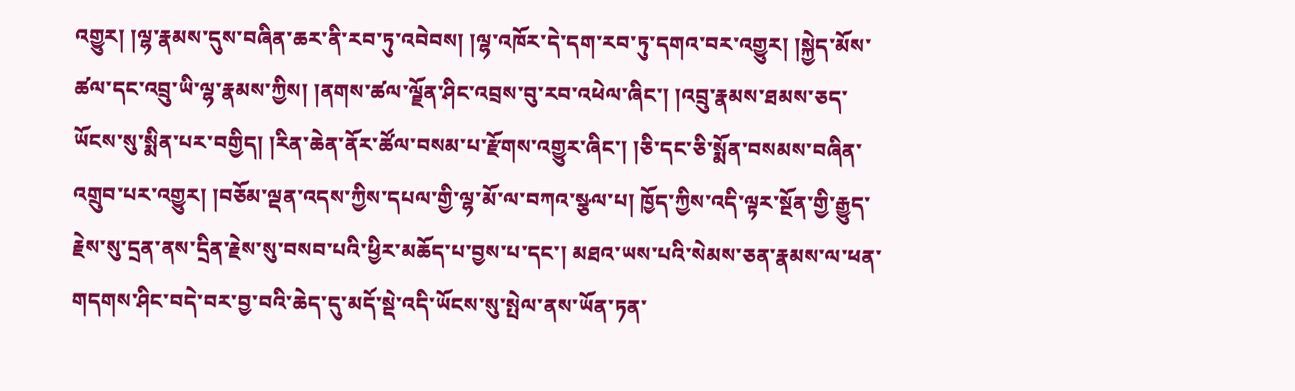འགྱུར། །ལྷ་རྣམས་དུས་བཞིན་ཆར་ནི་རབ་ཏུ་འབེབས། །ལྷ་འཁོར་དེ་དག་རབ་ཏུ་དགའ་བར་འགྱུར། །སྐྱེད་མོས་ཚལ་དང་འབྲུ་ཡི་ལྷ་རྣམས་ཀྱིས། །ནགས་ཚལ་ལྗོན་ཤིང་འབྲས་བུ་རབ་འཕེལ་ཞིང་། །འབྲུ་རྣམས་ཐམས་ཅད་ཡོངས་སུ་སྨིན་པར་བགྱིད། །རིན་ཆེན་ནོར་ཚོལ་བསམ་པ་རྫོགས་འགྱུར་ཞིང་། །ཅི་དང་ཅི་སྨོན་བསམས་བཞིན་འགྲུབ་པར་འགྱུར། །བཅོམ་ལྡན་འདས་ཀྱིས་དཔལ་གྱི་ལྷ་མོ་ལ་བཀའ་སྩལ་པ། ཁྱོད་ཀྱིས་འདི་ལྟར་སྔོན་གྱི་རྒྱུད་རྗེས་སུ་དྲན་ནས་དྲིན་རྗེས་སུ་བསབ་པའི་ཕྱིར་མཆོད་པ་བྱས་པ་དང་། མཐའ་ཡས་པའི་སེམས་ཅན་རྣམས་ལ་ཕན་གདགས་ཤིང་བདེ་བར་བྱ་བའི་ཆེད་དུ་མདོ་སྡེ་འདི་ཡོངས་སུ་སྤེལ་ནས་ཡོན་ཏན་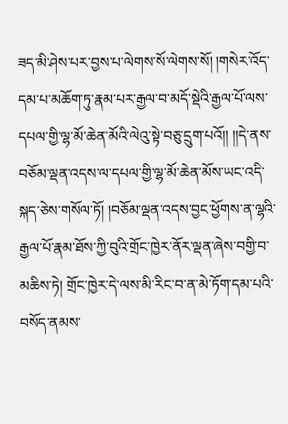ཟད་མི་ཤེས་པར་བྱས་པ་ལེགས་སོ་ལེགས་སོ། །གསེར་འོད་དམ་པ་མཆོག་ཏུ་རྣམ་པར་རྒྱལ་བ་མདོ་སྡེའི་རྒྱལ་པོ་ལས་དཔལ་གྱི་ལྷ་མོ་ཆེན་མོའི་ལེའུ་སྟེ་བཅུ་དྲུག་པའོ།། །།དེ་ནས་བཅོམ་ལྡན་འདས་ལ་དཔལ་གྱི་ལྷ་མོ་ཆེན་མོས་ཡང་འདི་སྐད་ཅེས་གསོལ་ཏོ། །བཅོམ་ལྡན་འདས་བྱང་ཕྱོགས་ན་ལྷའི་རྒྱལ་པོ་རྣམ་ཐོས་ཀྱི་བུའི་གྲོང་ཁྱེར་ནོར་ལྡན་ཞེས་བགྱི་བ་མཆིས་ཏེ། གྲོང་ཁྱེར་དེ་ལས་མི་རིང་བ་ན་མེ་ཏོག་དམ་པའི་བསོད་ནམས་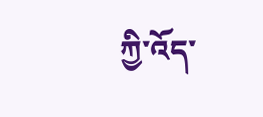ཀྱི་འོད་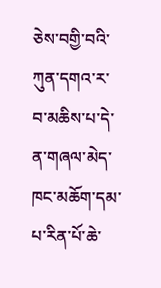ཅེས་བགྱི་བའི་ཀུན་དགའ་ར་བ་མཆིས་པ་དེ་ན་གཞལ་མེད་ཁང་མཆོག་དམ་པ་རིན་པོ་ཆེ་